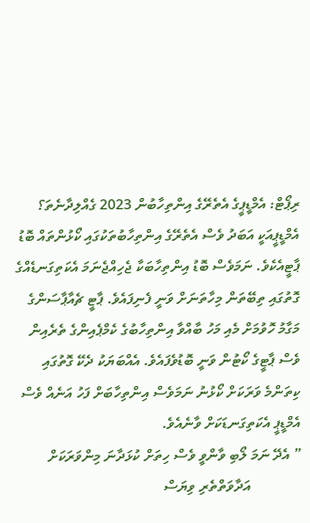ރިޕޯޓް: އެމްޑީޕީގެ އެތެރޭގެ އިންތިހާބުން 2023 ގެއްލިދާނެތަ؟
އެމްޑީޕީއަކީ އަބަދު ވެސް އެތެރޭގެ އިންތިހާބުތަކުގައި ކޯޅުންތައް ބޮޑު ޕާޓީއެކެވެ. ނަމަވެސް ބޮޑު އިންތިހާބަކާ ޖެހިއްޖެނަމަ އެކަތިގަނޑެއްގެ ގޮތުގައި ތިބޭތަން މިހާތަނަށް ވަނީ ފެނިފައެވެ. ޕާޓީ ޗެއާޕާސަންގެ މަގާމު ހޮވުމަށް މެއި މަހު ބާއްވާ އިންތިހާބުގެ ކެމްޕެއިންގެ ތެރެއިން ވެސް ޕާޓީގެ ކޯޓުން ވަނީ ބޮޑުވެފައެވެ. އެއްބަޔަކު ދެކޭ ގޮތުގައި ކިތަންމެ ވަރަކަށް ކޯޅުނު ނަމަވެސް އިންތިހާބަށް ފަހު އަނެއް ވެސް އެމްޑީޕީ އެކަތިގަނޑަކަށް ވާނެއެވެ.
” އެދޭ ނަމަ ލޯބި ވާންވީ ވެސް ހިތަށް ކުޅަދާނަ މިންވަރަކަށް
              އަދާވަތްތެރި ވިޔަސް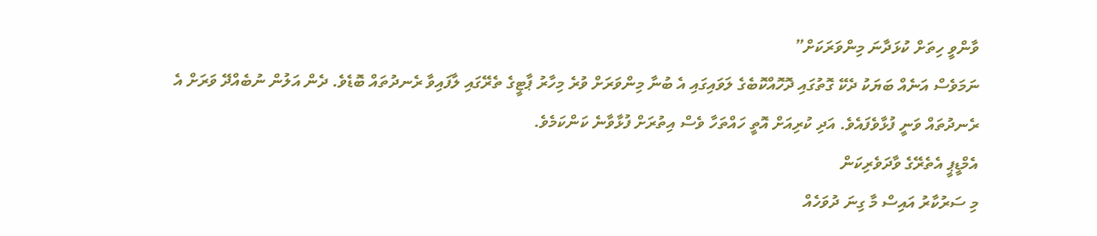ވާންވީ ހިތަށް ކުޅަދާނަ މިންވަރަކަށް”
ނަމަވެސް އަނެއް ބަޔަކު ދެކޭ ގޮތުގައި ދޮހޮއްކޮބެގެ ލަވައިގައި އެ ބުނާ މިންވަރަށް ވުރެ މިހާރު ޕާޓީގެ ތެރޭގައި ލާފައިވާ ރެނދުތައް ބޮޑެވެ. ދެން އަލުން ނުބެއްދޭ ވަރަށް އެ ރެނދުތައް ވަނީ ފުޅާވެފައެވެ. އަދި ކުރިއަށް އޮތީ ހައްތަހާ ވެސް އިތުރަށް ފުޅާވާނެ ކަންކަމެވެ.
އެމްޑީޕީ އެތެރޭގެ ވާދަވެރިކަން
މި ސަރުކާރު އައިސް މާ ގިނަ ދުވަހެއް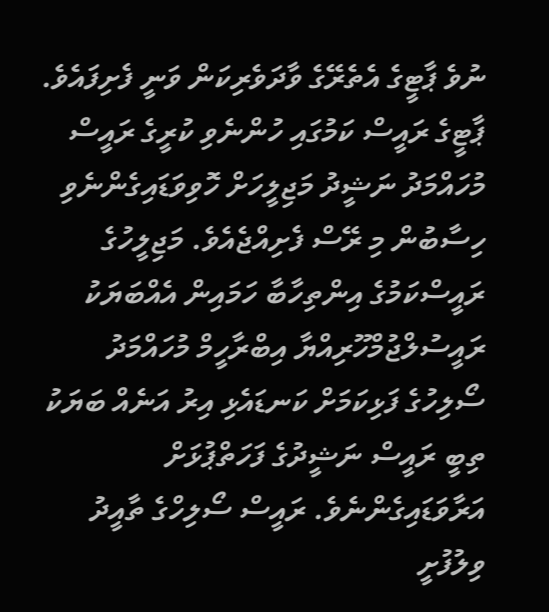ނުވެ ޕާޓީގެ އެތެރޭގެ ވާދަވެރިކަން ވަނީ ފެށިފައެވެ. ޕާޓީގެ ރައީސް ކަމުގައި ހުންނެވި ކުރީގެ ރައީސް މުހައްމަދު ނަޝީދު މަޖިލީހަށް ހޮވިވަޑައިގެންނެވި ހިސާބުން މި ރޭސް ފެށިއްޖެއެވެ. މަޖިލީހުގެ ރައީސްކަމުގެ އިންތިހާބާ ހަމައިން އެއްބަޔަކު ރައީސުލްޖުމްހޫރިއްޔާ އިބްރާހީމް މުހައްމަދު ސޯލިހުގެ ފަޅިކަމަށް ކަނޑައެޅި އިރު އަނެއް ބަޔަކު ތިބީ ރައީސް ނަޝީދުގެ ފަހަތްޕުޅަށް އަރާވަޑައިގެންނެވެ. ރައީސް ސޯލިހްގެ ތާއީދު ވިލުފުށީ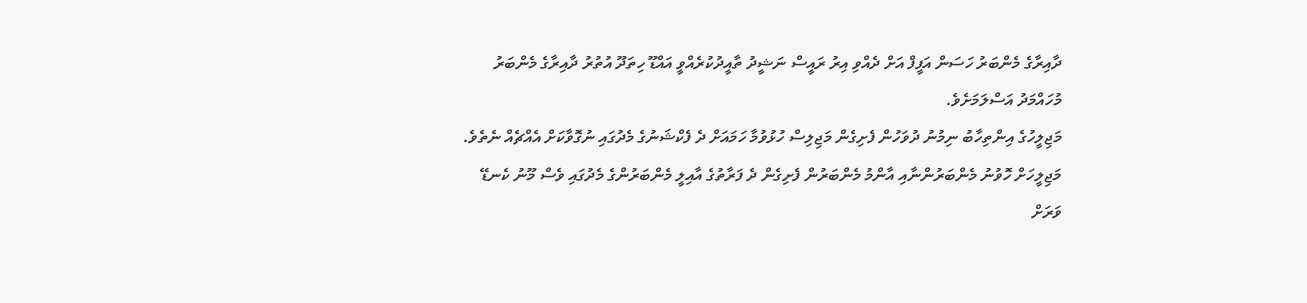ދާއިރާގެ މެންބަރު ހަސަން އަފީފް އަށް ދެއްވި އިރު ރައީސް ނަޝީދު ތާއީދުކުރެއްވީ އައްޑޫ ހިތަދޫ އުތުރު ދާއިރާގެ މެންބަރު މުހައްމަދު އަސްލަމަށެވެ.
މަޖިލީހުގެ އިންތިހާބު ނިމުނު ދުވަހުން ފެށިގެން މަޖިލިސް ހުޅުވުމާ ހަމައަށް ދެ ފެކްޝަނުގެ މެދުގައި ނުގޮވާކަށް އެއްޗެއް ނެތެވެ. މަޖިލީހަށް ހޮވުނު މެންބަރުންނާއި އާންމު މެންބަރުން ފެށިގެން ދެ ފަރާތުގެ އާއިލީ މެންބަރުންގެ މެދުގައި ވެސް މޫނު ކެނޑޭ ވަރަށް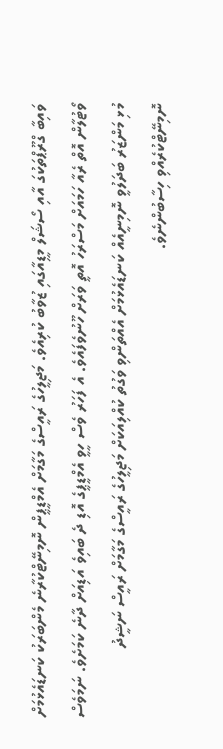ވައިބާ ގްރޫޕްތަކުގަ އާއި ސޯޝަލް މީޑިއާގައި ޒުވާބު ކުރިއެވެ. މަޖިލީހުގެ ރައީސްގެ މަގާމަށް އެމްޑީޕީން ނޮމިނޭޓްކުރާނެ މެންބަރަކު ކަނޑައެޅުމަށް ވޯޓުލާން އޮތް ރެއާ ހަމައަށް މަސްރަހު އޮތީ ވަރަށް ހޫނުވެފައެވެ. އެ ފަހަރު ވެސް ހީވީ އެމްޑީޕީގެ އޮޑި ދެ ބައިވެ އަޑިއަށް ދާނެ ކަމަށެވެ. ނަމަވެސް މުޅި މަންޒަރު ބަދަލުވީ ނޮމިނީއެއް ކަނޑައެޅުމަށް އެއްތަންވި ވަގުތު ކުއްލިއަކަށް މަޖިލީހުގެ ރައީސްގެ މަގާމަށް ރައީސް ނަޝީދު ނޮމިނޭޓްކުރެއްވި ހިސާބުންނެވެ.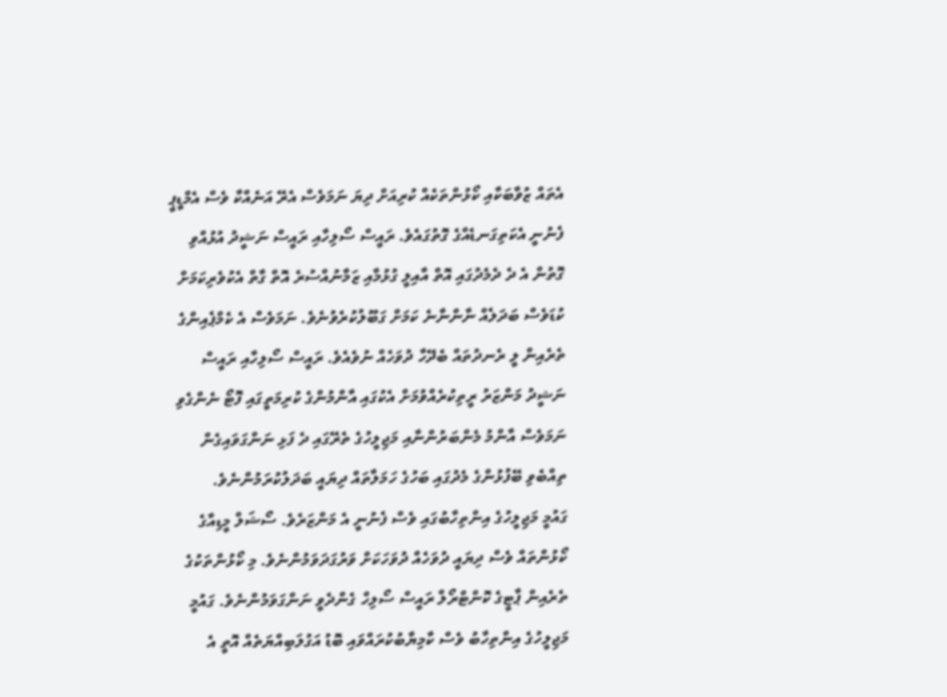އެތައް ޒުވާބަކާއި ކޯޅުންތަކެއް ކުރިއަށް ދިޔަ ނަމަވެސް އެރޭ އަނެއްކާ ވެސް އެމްޑީޕީ ފެނުނީ އެކަތިގަނޑެއްގެ ގޮތުގައެވެ. ރައީސް ސޯލިހާއި ރައީސް ނަޝީދު އުޅުއްވި ގޮތުން އެ ދެ ދެމެދުގައި އޮތް އާއިލީ ގުޅުމާއި ޒަމާނުއްސުރެ އޮތް ގާތް އެކުވެރިކަމަށް ކުޑަވެސް ބަދަލެއް ނާންނާނެ ކަމަށް ގަބޫލުކުރެވުނެވެ. ނަމަވެސް އެ ކެމްޕެއިންގެ ތެރެއިން ލީ ރެނދުތައް ބެދޭހާ ދުވަހެއް ނުވެއެވެ. ރައީސް ސޯލިހާއި ރައީސް ނަޝީދު މަންޒަރު ރީތިކުރެއްވުމަށް އެކުގައި އާންމުންގެ ކުރިމަތީގައި ފޮޓޯ ނެންގެވި ނަމަވެސް އާންމު މެންބަރުންނާއި މަޖިލީހުގެ ތެރޭގައި ދެ ފަޅި ނަންގަވައިގެން ތިއްބެވި ބޭފުޅުންގެ މެދުގައި ބަހުގެ ހަމަލާތައް ދިޔައީ ބަދަލުކުރަމުންނެވެ.
ގައުމީ މަޖިލީހުގެ އިންތިހާބުގައި ވެސް ފެނުނީ އެ މަންޒަރެވެ. ސޯޝަލް މީޑިއާގެ ކޯޅުންތައް ވެސް ދިޔައީ ދުވަހެއް ދުވަހަކަށް ވަރުގަދަވަމުންނެވެ. މި ކޯޅުންތަކުގެ ތެރެއިން ޕާޓީގެ ކޮންޓްރޯލް ރައީސް ސޯލިހް ގެންދެވީ ނަންގަވަމުންނެވެ. ގައުމީ މަޖިލީހުގެ އިންތިހާބު ވެސް ކާމިޔާބުކުރައްވައި ބޮޑު އަގުލަބިއްޔަތެއް އޮތީ އެ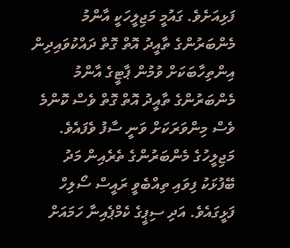ފަޅިއަށެވެ. ގައުމީ މަޖިލީހަކީ އާންމު މެންބަރުންގެ ތާއީދު އޮތް ގޮތް ދައްކުވައިދިން އިންތިހާބަކަށް ވުމުން ޕާޓީގެ އާންމު މެންބަރުންގެ ތާއީދު އޮތް ގޮތް ވެސް ކޮންމެ ވެސް މިންވަރަކަށް ވަނީ ސާފު ވެފައެވެ. މަޖިލީހުގެ މެންބަރުންގެ ތެރެއިން މަދު ބޭފުޅަކު ފިވައި ތިއްބެވީ ރައީސް ސޯލިހް ފަޅީގައެވެ. އަދި ސިޕީގެ ކެމްޕެއިނާ ހަމައަށް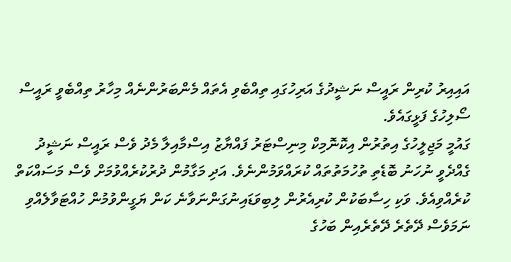އައިއިރު ކުރިން ރައީސް ނަޝީދުގެ އަރިހުގައި ތިއްބެވި އެތައް މެންބަރުންނެއް މިހާރު ތިއްބެވީ ރައީސް ސޯލިހުގެ ފަޅީގައެވެ.
ގައުމީ މަޖިލީހުގެ އިތުރުން އިކޮނޮމިކް މިނިސްޓަރު ފައްޔާޒު އިސްމާއިލާ މެދު ވެސް ރައީސް ނަޝީދު ގެއްދެވީ ނުހަނު ބޮޑެތި ތުހުމަތުތައް ކުރައްވަމުންނެވެ. އަދި މަގާމުން ދުރުކުރެއްވުމަށް ވެސް މަސައްކަތް ކުރެއްވިއެވެ. ވަކި ހިސާބަކުން ކުރިއެރުން ލިބިވަޑައިނުގަންނަވާނެ ކަން ޔަގީންވުމުން ހުއްޓަވާލެއްވި ނަމަވެސް ދޭތެރެ ދޭތެރެއިން ބަހުގެ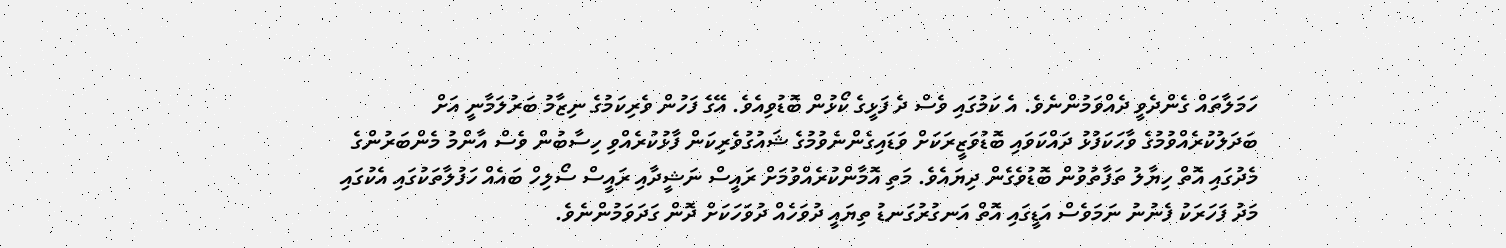ހަމަލާތައް ގެންދެވީ ދެއްވަމުންނެވެ. އެ ކަމުގައި ވެސް ދެ ފަޅީގެ ކޯޅުން ބޮޑުވިއެވެ. އޭގެ ފަހުން ވެރިކަމުގެ ނިޒާމު ބަރުލަމާނީ އަށް ބަދަލުކުރެއްވުމުގެ ވާހަކަފުޅު ދައްކަވައި ބޮޑުވަޒީރަކަށް ވަޑައިގެންނެވުމުގެ ޝައުގުވެރިކަން ފާޅުކުރެއްވި ހިސާބުން ވެސް އާންމު މެންބަރުންގެ މެދުގައި އޮތް ހިޔާލު ތަފާތުވުން ބޮޑުވެގެން ދިޔައެވެ. މަތި އޮމާންކުރެއްވުމަށް ރައީސް ނަޝީދާއި ރައީސް ސޯލިހް ބައެއް ހަފުލާތަކުގައި އެކުގައި މަދު ފަހަރަކު ފެނުނު ނަމަވެސް އަޑީގައި އޮތް އަނގުރުގަނޑު ތިޔައީ ދުވަހެއް ދުވަހަކަށް ދޮން ގަދަވަމުންނެވެ.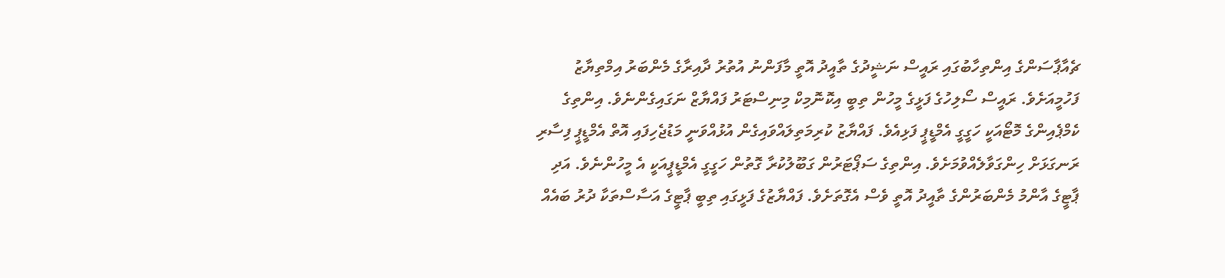ޗެއާޕާސަންގެ އިންތިހާބުގައި ރައީސް ނަޝީދުގެ ތާއީދު އޮތީ މާފަންނު އުތުރު ދާއިރާގެ މެންބަރު އިމްތިޔާޒު ފަހުމީއަށެވެ. ރައީސް ސޯލިހުގެ ފަޅީގެ މީހުން ތިބީ އިކޮނޮމިކް މިނިސްޓަރު ފައްޔާޒް ނަގައިގެންނެވެ. އިންތިގެ ކެމްޕެއިންގެ މޮޓޯއަކީ ހަގީގީ އެމްޑީޕީ ފަޅިއެވެ. ފައްޔާޒު ކުރިމަތިލައްވައިގެން އުޅުއްވަނީ މަޑުޖެހިފައި އޮތް އެމްޑީޕީ ފިސާރި ރަނގަޅަށް ހިންގަވާލެއްވުމަށެވެ. އިންތިގެ ސަޕޯޓަރުން ގަބޫލުކުރާ ގޮތުން ހަގީގީ އެމްޑީޕީއަކީ އެ މީހުންނެވެ. އަދި ޕާޓީގެ އާންމު މެންބަރުންގެ ތާއީދު އޮތީ ވެސް އެގޮތަށެވެ. ފައްޔާޒުގެ ފަޅީގައި ތިބީ ޕާޓީގެ އަސާސްތަކާ ދުރު ބައެއް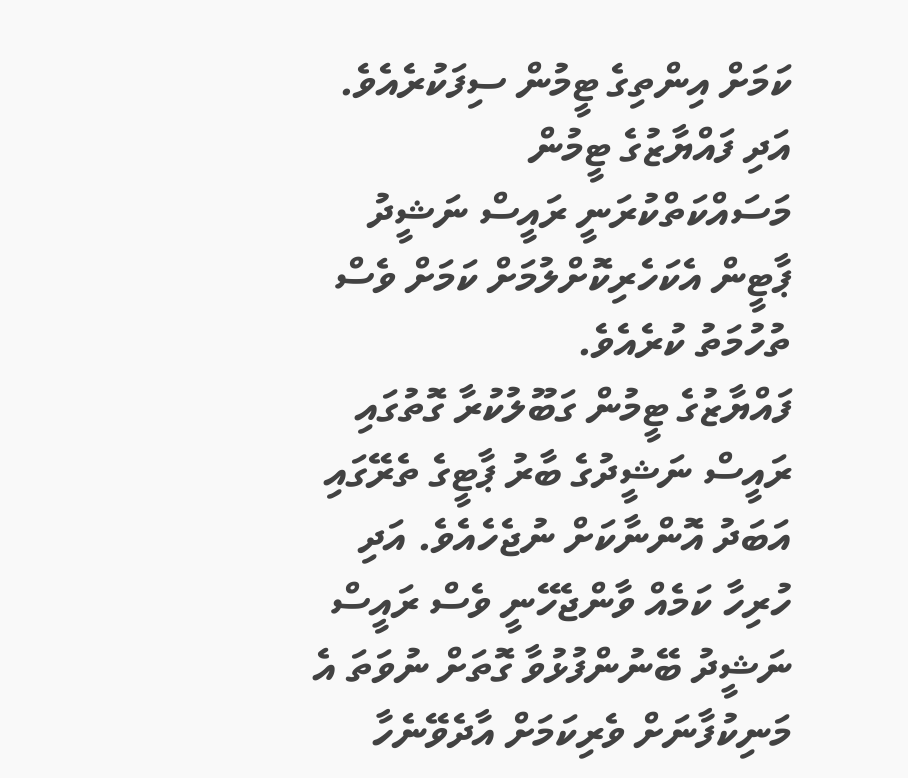ކަމަށް އިންތިގެ ޓީމުން ސިފަކުރެއެވެ. އަދި ފައްޔާޒުގެ ޓީމުން މަސައްކަތްކުރަނީ ރައީސް ނަޝީދު ޕާޓީން އެކަހެރިކޮށްލުމަށް ކަމަށް ވެސް ތުހުމަތު ކުރެއެވެ.
ފައްޔާޒުގެ ޓީމުން ގަބޫލުކުރާ ގޮތުގައި ރައީސް ނަޝީދުގެ ބާރު ޕާޓީގެ ތެރޭގައި އަބަދު އޮންނާކަށް ނުޖެހެއެވެ. އަދި ހުރިހާ ކަމެއް ވާންޖެހޭނީ ވެސް ރައީސް ނަޝީދު ބޭނުންފުޅުވާ ގޮތަށް ނުވަތަ އެ މަނިކުފާނަށް ވެރިކަމަށް އާދެވޭނެހާ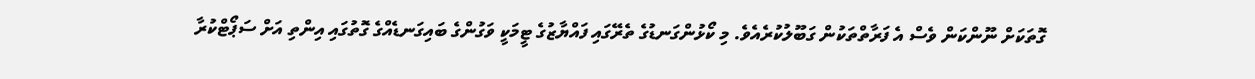ގޮތަކަށް ނޫންކަން ވެސް އެ ފަރާތްތަކުން ގަބޫލުކުރެއެވެ. މި ކޯޅުންގަނޑުގެ ތެރޭގައި ފައްޔާޒުގެ ޓީމަކީ ވަގުންގެ ބައިގަނޑެއްގެ ގޮތުގައި އިންތި އަށް ސަޕޯޓްކުރާ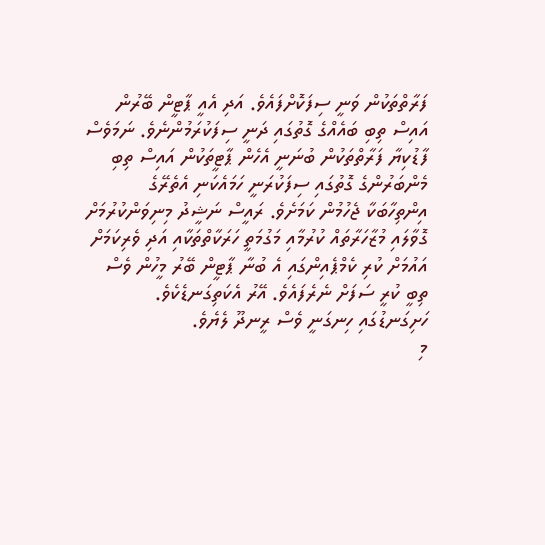ފަރާތްތަކުން ވަނީ ސިފަކޮށްފައެވެ. އަދި އެއީ ޕާޓީން ބޭރުން އައިސް ތިބި ބައެއްގެ ގޮތުގައި ދަނީ ސިފަކުރަމުންނެވެ. ނަމަވެސް ފާޑުކިޔާ ފަރާތްތަކުން ބުނަނީ އެހެން ޕާޓީތަކުން އައިސް ތިބި މެންބަރުންގެ ގޮތުގައި ސިފަކުރަނީ ހަމައެކަނި އެތެރޭގެ އިންތިހާބަކާ ޖެހުމުން ކަމަށެވެ. ރައީސް ނަޝީދު މިނިވަންކުރުމަށް ގޮވާލައި މުޒާހަރާތައް ކުރުމާއި މަގުމަތީ ހަރަކާތްތަކާއި އަދި ވެރިކަމަށް އައުމަށް ކުރި ކެމްޕެއިންގައި އެ ބުނާ ޕާޓީން ބޭރު މީހުން ވެސް ތިބީ ކުރީ ސަފަށް ނެރެފައެވެ. އޭރު އެކަތިގަނޑެކެވެ. ހަށިގަނޑުގައި ހިނގަނީ ވެސް ރީނދޫ ލެޔެވެ.
މި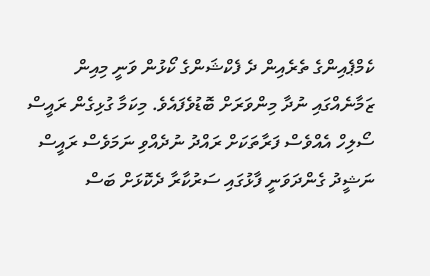ކެމްޕެއިންގެ ތެރެއިން ދެ ފެކްޝަންގެ ކޯޅުން ވަނީ މިއިން ޒަމާނެއްގައި ނުދާ މިންވަރަށް ބޮޑުވެފައެވެ. މިކަމާ ގުޅިގެން ރައީސް ސޯލިހް އެއްވެސް ފަރާތަކަށް ރައްދު ނުދެއްވި ނަމަވެސް ރައީސް ނަޝީދު ގެންދަވަނީ ފާޅުގައި ސަރުކާރާ ދެކޮޅަށް ބަސް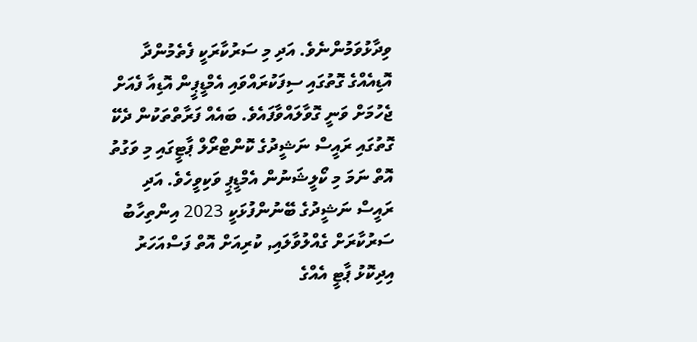ވިދާޅުވަމުންނެވެ. އަދި މި ސަރުކާރަކީ ފެތެމުންދާ އޮޑިއެއްގެ ގޮތުގައި ސިފަކުރައްވައި އެމްޑީޕީން އޮޑިއާ ފެއަށް ޖެހުމަށް ވަނީ ގޮވާލައްވާފައެވެ. ބައެއް ފަރާތްތަކުން ދެކޭ ގޮތުގައި ރައީސް ނަޝީދުގެ ކޮންޓްރޯލް ޕާޓީގައި މި ވަގުތު އޮތް ނަމަ މި ކޯލީޝަނުން އެމްޑީޕީ ވަކިވީހެވެ. އަދި ރައީސް ނަޝީދުގެ ބޭނުންފުޅަކީ 2023 އިންތިހާބު ސަރުކާރަށް ގެއްލުވާލައި, ކުރިއަށް އޮތް ފަސްއަހަރު އިދިކޮޅު ޕާޓީ އެއްގެ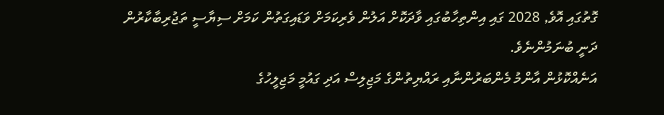ގޮތުގައި އޮވެ, 2028 ގައި އިންތިހާބުގައި ވާދަކޮށް އަލުން ވެރިކަމަށް ވަޑައިގަތުން ކަމަށް ސިޔާސީ ތަޖުރިބާކާރުން ދަނީ ބުނަމުންނެވެ.
އަނެއްކޮޅުން އާންމު މެންބަރުންނާއި ރައްޔިތުންގެ މަޖިލިސް އަދި ގައުމީ މަޖިލީހުގެ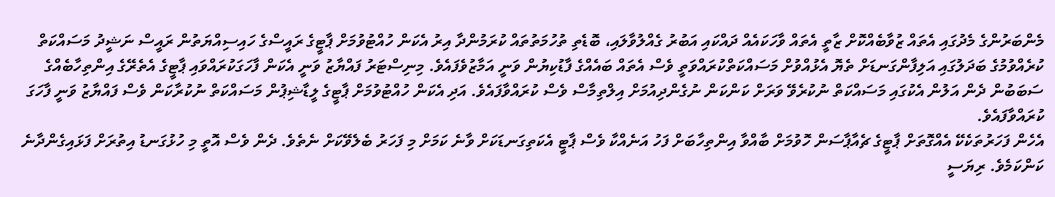މެންބަރުންގެ މެދުގައި އެތައް ޒުވާބެއްކޮށް ޒާތީ އެތައް ވާހަކައެއް ދައްކައި އަބުރު ގެއްލުވާލައި، ބޮޑެތި ތުހުމަތުތައް ކުރަމުންދާ އިރު އެކަން ހުއްޓުވުމަށް ޕާޓީގެ ރައީސްގެ ހައިސިއްޔަތުން ރައީސް ނަޝީދު މަސައްކަތް ކުރެއްވުމުގެ ބަދަލުގައި އަލިފާންގަނޑަށް ތެޔޮ އެޅުއްވުށް މަސައްކަތްކުރައްވަތީ ވެސް އެތައް ބައެއްގެ ފާޑުކިޔުން ވަނީ އަމާޒުވެފައެވެ. މިނިސްޓަރު ފައްޔާޒު ވަނީ އެކަން ފާހަގަކުރައްވައި ޕާޓީގެ އެތެރޭގެ އިންތިހާބެއްގެ ސަބަބުން ދެން އަލުން އެކުގައި މަސައްކަތް ނުކުރެވޭ ވަރަށް ކަންކަން ނުގެންދިއުމަށް އިލްތިމާސް ވެސް ކުރައްވާފައެވެ. އަދި އެކަން ހުއްޓުވުމަށް ޕާޓީގެ ލީޑާޝިޕުން މަސައްކަތް ނުކުރާކަން ވެސް ފައްޔާޒު ވަނީ ފާހަގަ ކުރައްވާފައެވެ.
އެހެން ފަހަރުތަކެކޭ އެއްގޮތަށް ޕާޓީގެ ޗެއާޕާސަން ހޮވުމަށް ބާއްވާ އިންތިހާބަށް ފަހު އަނެއްކާ ވެސް ޕާޓީ އެކަތިގަނޑަކަށް ވާނެ ކަމަށް މި ފަހަރު ބެލެވޭކަށް ނެތެވެ. ދެން ވެސް އޮތީ މި ހުޅުގަނޑު އިތުރަށް ފަޅައިގެންދާނެ ކަންކަމެވެ. ރިޔަސީ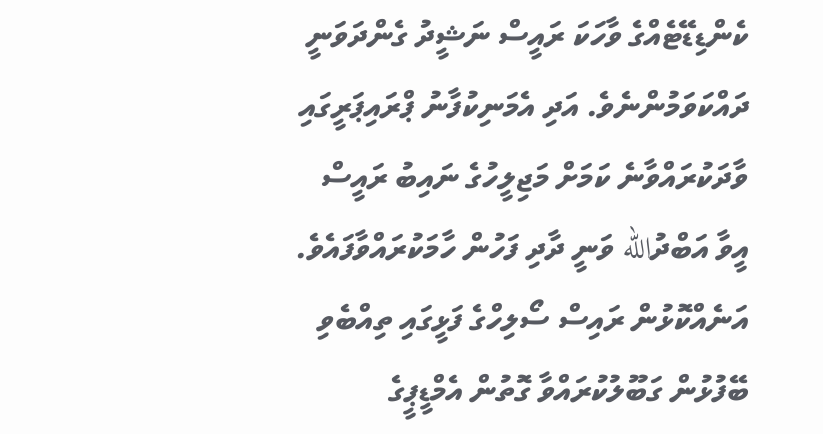ކެންޑިޑޭޓެއްގެ ވާހަކަ ރައީސް ނަޝީދު ގެންދަވަނީ ދައްކަވަމުންނެވެ. އަދި އެމަނިކުފާނު ޕްރައިޕަރީގައި ވާދަކުރައްވާނެ ކަމަށް މަޖިލީހުގެ ނައިބު ރައީސް އީވާ އަބްދުالله ވަނީ ދާދި ފަހުން ހާމަކުރައްވާފައެވެ. އަނެއްކޮޅުން ރައިސް ސޯލިހްގެ ފަޅީގައި ތިއްބެވި ބޭފުޅުން ގަބޫލުކުރައްވާ ގޮތުން އެމްޑީޕީގެ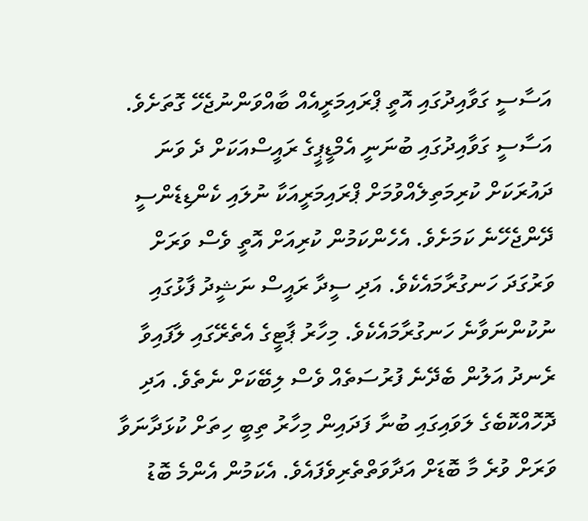އަސާސީ ގަވާއިދުގައި އޮތީ ޕްރައިމަރީއެއް ބާއްވަންނުޖެހޭ ގޮތަށެވެ. އަސާސީ ގަވާއިދުގައި ބުނަނީ އެމްޑީޕީގެ ރައީސްއަކަށް ދެ ވަނަ ދައުރަކަށް ކުރިމަތިލެއްވުމަށް ޕްރައިމަރީއަކާ ނުލައި ކެންޑިޑެންސީ ދޭންޖެހޭނެ ކަމަށެވެ. އެހެންކަމުން ކުރިއަށް އޮތީ ވެސް ވަރަށް ވަރުގަދަ ހަނގުރާމައެކެވެ. އަދި ސީދާ ރައީސް ނަޝީދު ފާޅުގައި ނުކުންނަވާނެ ހަނގުރާމައެކެވެ. މިހާރު ޕާޓީގެ އެތެރޭގައި ލާފައިވާ ރެނދު އަލުން ބެދޭނެ ފުރުސަތެއް ވެސް ލިބޭކަށް ނެތެވެ. އަދި ދޮހޮއްކޮބެގެ ލަވައިގައި ބުނާ ފަދައިން މިހާރު ތިބީ ހިތަށް ކުޅަދާނަވާ ވަރަށް ވުރެ މާ ބޮޑަށް އަދާވަތްތެރިވެފައެވެ. އެކަމުން އެންމެ ބޮޑު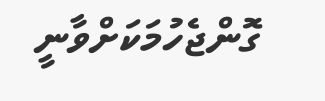ގޮންޖެހުމަކަށްވާނީ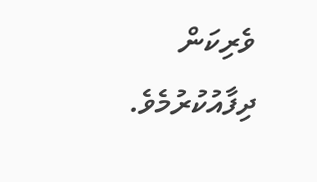ވެރިކަން ދިފާއުކުރުމެވެ.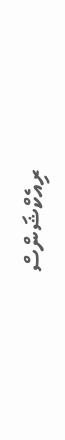ރިއެކްޝަންސް